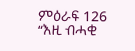ምዕራፍ 126
“እዚ ብሓቂ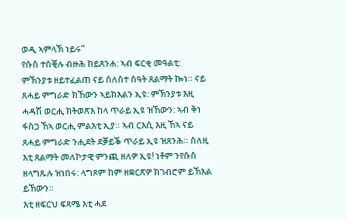ወዲ ኣምላኽ ነይሩ”
የሱስ ተሰቒሉ ብዙሕ ከይጸንሐ: ኣብ ፍርቂ መዓልቲ: ምኽንያቱ ዘይተፈልጠ ናይ ሰለስተ ሰዓት ጸልማት ኰነ። ናይ ጸሓይ ምግራድ ክኸውን ኣይክእልን ኢዩ: ምኽንያቱ እዚ ሓዳሽ ወርሒ ክትወጽእ ከላ ጥራይ ኢዩ ዝኸውን: ኣብ ቅነ ፋስጋ ኸኣ ወርሒ ምልእቲ ኢያ። ኣብ ርእሲ እዚ ኸኣ ናይ ጸሓይ ምግራድ ንሒደት ደቓይቕ ጥራይ ኢዩ ዝጸንሕ። ስለዚ እቲ ጸልማት መለኮታዊ ምንጪ ዘለዎ ኢዩ! ነቶም ንየሱስ ዘላግጹሉ ዝነበሩ: ላግጾም ከም ዘቋርጽዎ ክገብሮም ይኽእል ይኸውን።
እቲ ዘፍርህ ፍጻሜ እቲ ሓደ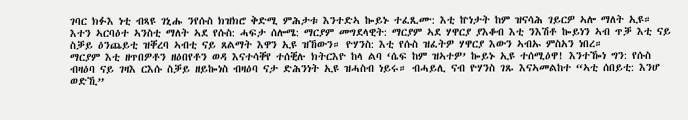ገባር ክፉእ ነቲ ብጻዩ ገኒሑ ንየሱስ ክዝክሮ ቅድሚ ምሕታቱ እንተድኣ ኰይኑ ተፈጺሙ: እቲ ኵነታት ከም ዝናሳሕ ገይርዎ ኣሎ ማለት ኢዩ። እተን ኣርባዕተ ኣንስቲ ማለት ኣደ የሱስ: ሓፍታ ሰሎሜ: ማርያም መግደላዊት: ማርያም ኣደ ሃዋርያ ያእቆብ እቲ ንእሽቶ ኰይነን ኣብ ጥቓ እቲ ናይ ስቓይ ዕንጨይቲ ዝቐረባ ኣብቲ ናይ ጸልማት እዋን ኢዩ ዝኸውን። ዮሃንስ: እቲ የሱስ ዝፈትዎ ሃዋርያ እውን ኣብኡ ምስአን ነበረ።
ማርያም እቲ ዘጥበዎቶን ዘዕበየቶን ወዳ እናተሳቐየ ተሰቒሉ ክትርእዮ ከላ ልባ ‘ሴፍ ከም ዝኣተዎ’ ኰይኑ ኢዩ ተሰሚዕዋ! እንተዀነ ግን: የሱስ ብዛዕባ ናይ ገዛእ ርእሱ ስቓይ ዘይኰነስ ብዛዕባ ናታ ድሕንነት ኢዩ ዝሓስብ ነይሩ። ብሓይሊ ናብ ዮሃንስ ገጹ እናኣመልከተ “ኣቲ ሰበይቲ: እንሆ ወድኺ”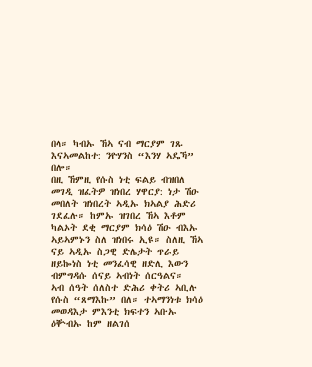በላ። ካብኡ ኸኣ ናብ ማርያም ገጹ እናኣመልከተ: ንዮሃንስ “እንሃ ኣዴኻ” በሎ።
በዚ ኸምዚ የሱስ ነቲ ፍልይ ብዝበለ መገዲ ዝፈትዎ ዝነበረ ሃዋርያ: ነታ ሽዑ መበለት ዝነበረት ኣዲኡ ክኣልያ ሕድሪ ገደፈሉ። ከምኡ ዝገበረ ኸኣ እቶም ካልኦት ደቂ ማርያም ክሳዕ ሽዑ ብእኡ ኣይኣምኑን ስለ ዝነበሩ ኢዩ። ስለዚ ኸኣ ናይ ኣዲኡ ስጋዊ ድሌታት ጥራይ ዘይኰነስ ነቲ መንፈሳዊ ዘድሊ እውን ብምግዳሱ ሰናይ ኣብነት ሰርዓልና።
ኣብ ሰዓት ሰለስተ ድሕሪ ቀትሪ ኣቢሉ የሱስ “ጸማእኩ” በለ። ተኣማንነቱ ክሳዕ መወዳእታ ምእንቲ ክፍተን ኣቡኡ ዕቝብኡ ከም ዘልገሰ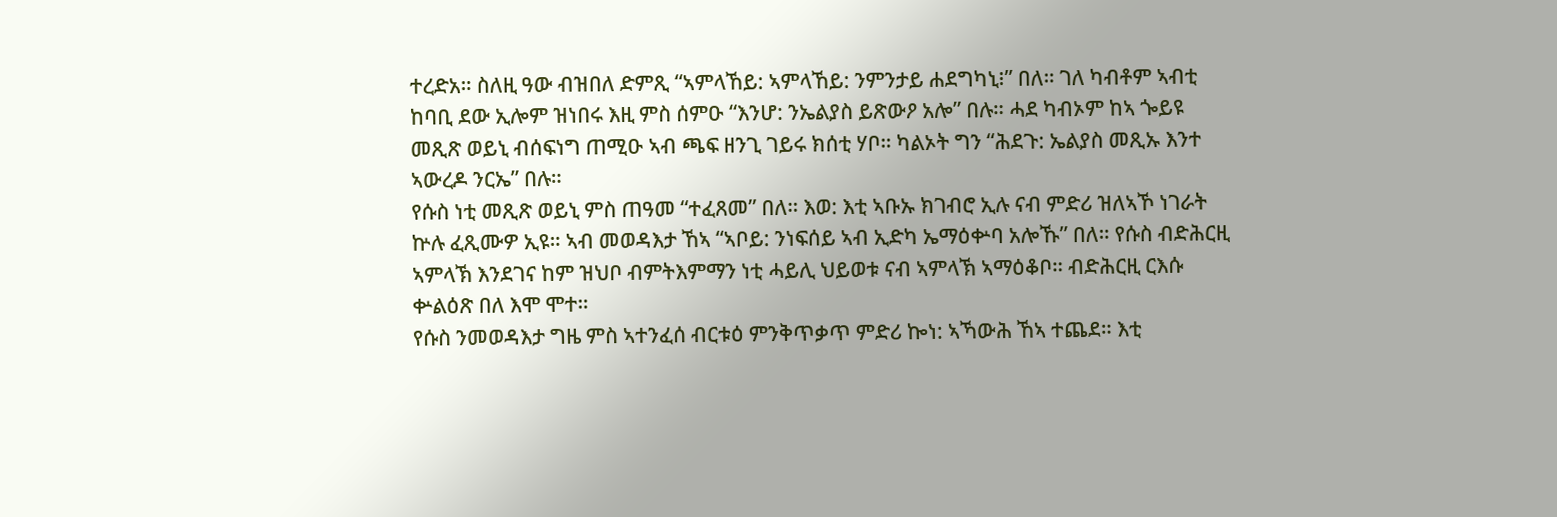ተረድአ። ስለዚ ዓው ብዝበለ ድምጺ “ኣምላኸይ: ኣምላኸይ: ንምንታይ ሐደግካኒ፧” በለ። ገለ ካብቶም ኣብቲ ከባቢ ደው ኢሎም ዝነበሩ እዚ ምስ ሰምዑ “እንሆ: ንኤልያስ ይጽውዖ አሎ” በሉ። ሓደ ካብኦም ከኣ ጐይዩ መጺጽ ወይኒ ብሰፍነግ ጠሚዑ ኣብ ጫፍ ዘንጊ ገይሩ ክሰቲ ሃቦ። ካልኦት ግን “ሕደጉ: ኤልያስ መጺኡ እንተ ኣውረዶ ንርኤ” በሉ።
የሱስ ነቲ መጺጽ ወይኒ ምስ ጠዓመ “ተፈጸመ” በለ። እወ: እቲ ኣቡኡ ክገብሮ ኢሉ ናብ ምድሪ ዝለኣኾ ነገራት ኵሉ ፈጺሙዎ ኢዩ። ኣብ መወዳእታ ኸኣ “ኣቦይ: ንነፍሰይ ኣብ ኢድካ ኤማዕቍባ አሎኹ” በለ። የሱስ ብድሕርዚ ኣምላኽ እንደገና ከም ዝህቦ ብምትእምማን ነቲ ሓይሊ ህይወቱ ናብ ኣምላኽ ኣማዕቆቦ። ብድሕርዚ ርእሱ ቍልዕጽ በለ እሞ ሞተ።
የሱስ ንመወዳእታ ግዜ ምስ ኣተንፈሰ ብርቱዕ ምንቅጥቃጥ ምድሪ ኰነ: ኣኻውሕ ኸኣ ተጨደ። እቲ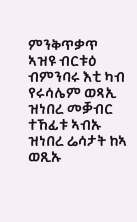ምንቅጥቃጥ ኣዝዩ ብርቱዕ ብምንባሩ እቲ ካብ የሩሳሌም ወጻኢ ዝነበረ መቓብር ተኸፊቱ ኣብኡ ዝነበረ ሬሳታት ከኣ ወጺኡ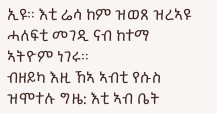ኢዩ። እቲ ሬሳ ከም ዝወጸ ዝረኣዩ ሓለፍቲ መገዲ ናብ ከተማ ኣትዮም ነገሩ።
ብዘይካ እዚ ኸኣ ኣብቲ የሱስ ዝሞተሉ ግዜ: እቲ ኣብ ቤት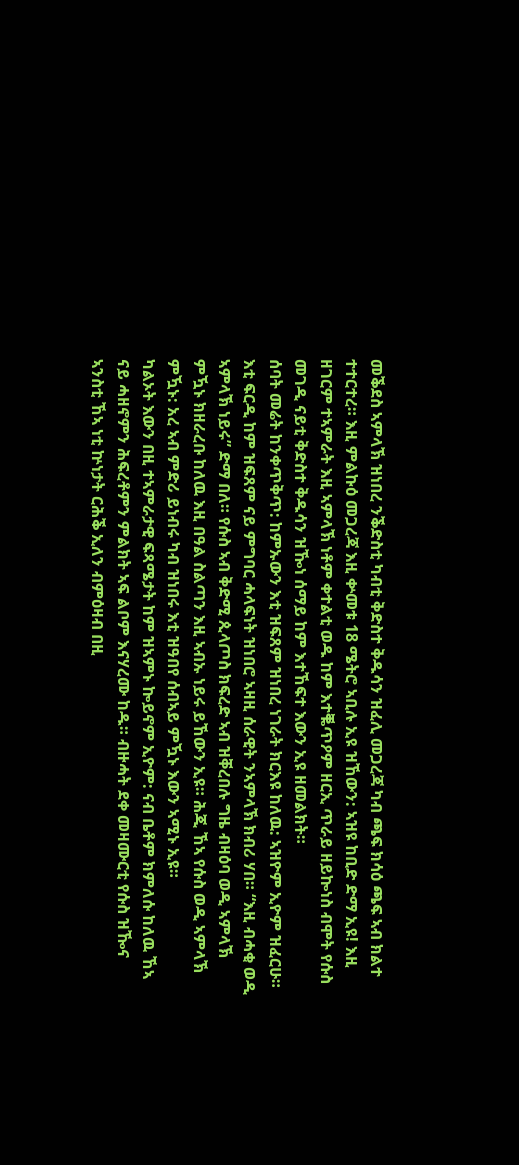መቕደስ ኣምላኽ ዝነበረ ንቕድስቲ ካብቲ ቅድስተ ቅዱሳን ዝፈሊ መጋረጃ ካብ ጫፍ ክሳዕ ጫፍ ኣብ ክልተ ተተርተረ። እዚ ምልኩዕ መጋረጃ እዚ ቍመቱ 18 ሜትሮ ኣቢሉ ኢዩ ዝኸውን: ኣዝዩ ከቢድ ድማ ኢዩ! እዚ ዘገርም ተኣምራት እዚ ኣምላኽ ነቶም ቀተልቲ ወዱ ከም እተቘጥዖም ዘርኢ ጥራይ ዘይኰነስ ብሞት የሱስ መገዲ ናይቲ ቅድስተ ቅዱሳን ዝዀነ ሰማይ ከም እተኸፍተ እውን ኢዩ ዘመልክት።
ሰባት መሬት ከንቀጥቅጥ: ከምኡውን እቲ ዝፍጸም ዝነበረ ነገራት ክርእዩ ከለዉ: ኣዝዮም ኢዮም ዝፈርሁ። እቲ ፍርዲ ከም ዝፍጸም ናይ ምግባር ሓላፍነት ዝነበሮ ኣዛዚ ሰራዊት ንኣምላኽ ክብሪ ሃበ። “እዚ ብሓቂ ወዲ ኣምላኽ ነይሩ” ድማ በለ። የሱስ ኣብ ቅድሚ ጲላጦስ ክፍረድ ኣብ ዝቐረበሉ ግዜ ብዛዕባ ወዲ ኣምላኽ ምዃኑ ክዘራረቡ ከለዉ እዚ በዓል ስልጣን እዚ ኣብኡ ነይሩ ይኸውን ኢዩ። ሕጂ ኸኣ የሱስ ወዲ ኣምላኽ ምዃኑ: አረ ኣብ ምድሪ ይነብሩ ካብ ዝነበሩ እቲ ዝዓበየ ሰብኣይ ምዃኑ እውን ኣሚኑ ኢዩ።
ካልኦት እውን በዚ ተኣምራታዊ ፍጻሜታት ከም ዝኣምኑ ኰይኖም ኢዮም: ናብ ቤቶም ክምለሱ ከለዉ ኸኣ ናይ ሓዘኖምን ሕፍረቶምን ምልክት ኣፍ ልቦም እናሃረሙ ከዱ። ብዙሓት ደቀ መዛሙርቲ የሱስ ዝዀና ኣንስቲ ኸኣ ነቲ ኵነታት ርሕቕ ኢለን ብምዕዛብ በዚ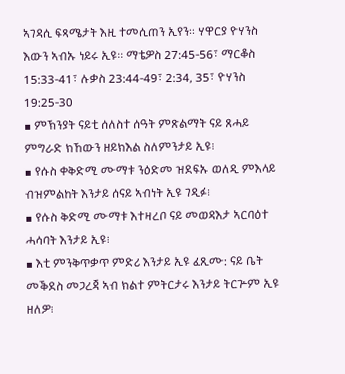ኣገዳሲ ፍጻሜታት እዚ ተመሲጠን ኢየን። ሃዋርያ ዮሃንስ እውን ኣብኡ ነይሩ ኢዩ። ማቴዎስ 27:45-56፣ ማርቆስ 15:33-41፣ ሉቃስ 23:44-49፣ 2:34, 35፣ ዮሃንስ 19:25-30
▪ ምኽንያት ናይቲ ሰለስተ ሰዓት ምጽልማት ናይ ጸሓይ ምግራድ ክኸውን ዘይክእል ስለምንታይ ኢዩ፧
▪ የሱስ ቀቅድሚ ሙማቱ ንዕድመ ዝደፍኡ ወለዲ ምእላይ ብዝምልከት እንታይ ሰናይ ኣብነት ኢዩ ገዲፉ፧
▪ የሱስ ቅድሚ ሙማቱ እተዛረቦ ናይ መወዳእታ ኣርባዕተ ሓሳባት እንታይ ኢዩ፧
▪ እቲ ምንቅጥቃጥ ምድሪ እንታይ ኢዩ ፈጺሙ: ናይ ቤት መቕደስ መጋረጃ ኣብ ክልተ ምትርታሩ እንታይ ትርጕም ኢዩ ዘለዎ፧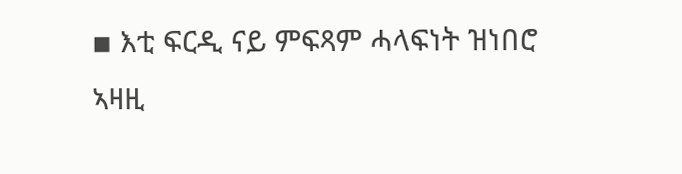▪ እቲ ፍርዲ ናይ ምፍጻም ሓላፍነት ዝነበሮ ኣዛዚ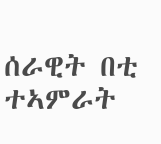ሰራዊት በቲ ተኣምራት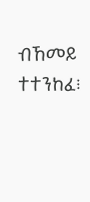ብኸመይ ተተንከፈ፧